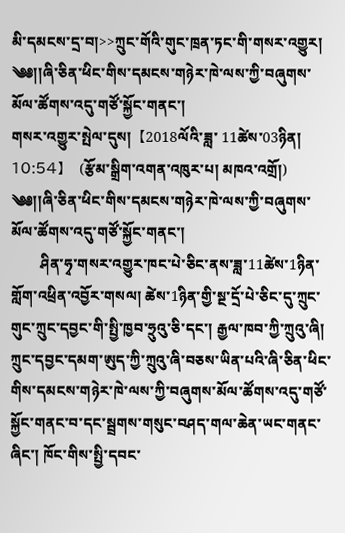མི་དམངས་དྲ་བ།>>ཀྲུང་གོའི་གུང་ཁྲན་ཏང་གི་གསར་འགྱུར།
༄༅།།ཞི་ཅིན་ཕིང་གིས་དམངས་གཉེར་ཁེ་ལས་ཀྱི་བཞུགས་མོལ་ཚོགས་འདུ་གཙོ་སྐྱོང་གནང་།
གསར་འགྱུར་སྤེལ་དུས།  【2018ལོའི་ཟླ་ 11ཚེས་03ཉིན། 10:54】   (རྩོམ་སྒྲིག་འགན་འཁུར་པ། མཁའ་འགྲོ།)
༄༅།།ཞི་ཅིན་ཕིང་གིས་དམངས་གཉེར་ཁེ་ལས་ཀྱི་བཞུགས་མོལ་ཚོགས་འདུ་གཙོ་སྐྱོང་གནང་།
        ཤིན་ཧྭ་གསར་འགྱུར་ཁང་པེ་ཅིང་ནས་ཟླ་11ཚེས་1ཉིན་གློག་འཕྲིན་འབྱོར་གསལ། ཚེས་1ཉིན་གྱི་སྔ་དྲོ་པེ་ཅིང་དུ་ཀྲུང་གུང་ཀྲུང་དབྱང་གི་སྤྱི་ཁྱབ་ཧྲུའུ་ཅི་དང་། རྒྱལ་ཁབ་ཀྱི་ཀྲུའུ་ཞི། ཀྲུང་དབྱང་དམག་ཨུད་ཀྱི་ཀྲུའུ་ཞི་བཅས་ཡིན་པའི་ཞི་ཅིན་ཕིང་གིས་དམངས་གཉེར་ཁེ་ལས་ཀྱི་བཞུགས་མོལ་ཚོགས་འདུ་གཙོ་སྐྱོང་གནང་བ་དང་སྦྲགས་གསུང་བཤད་གལ་ཆེན་ཡང་གནང་ཞིང་། ཁོང་གིས་སྤྱི་དབང་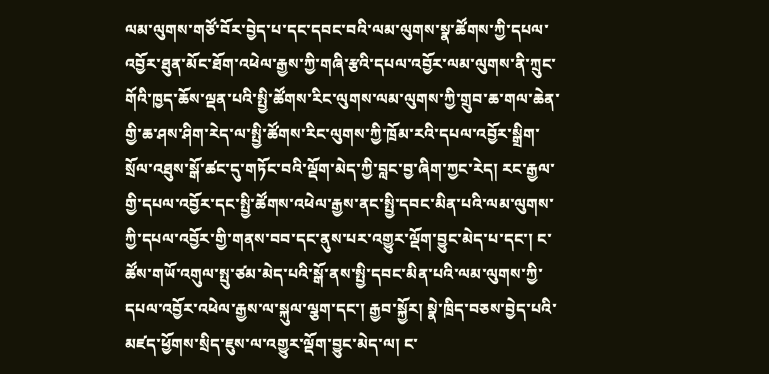ལམ་ལུགས་གཙོ་བོར་བྱེད་པ་དང་དབང་བའི་ལམ་ལུགས་སྣ་ཚོགས་ཀྱི་དཔལ་འབྱོར་ཐུན་མོང་ཐོག་འཕེལ་རྒྱས་ཀྱི་གཞི་རྩའི་དཔལ་འབྱོར་ལམ་ལུགས་ནི་ཀྲུང་གོའི་ཁྱད་ཆོས་ལྡན་པའི་སྤྱི་ཚོགས་རིང་ལུགས་ལམ་ལུགས་ཀྱི་གྲུབ་ཆ་གལ་ཆེན་གྱི་ཆ་ཤས་ཤིག་རེད་ལ་སྤྱི་ཚོགས་རིང་ལུགས་ཀྱི་ཁྲོམ་རའི་དཔལ་འབྱོར་སྒྲིག་སྲོལ་འཐུས་སྒོ་ཚང་དུ་གཏོང་བའི་ལྡོག་མེད་ཀྱི་བླང་བྱ་ཞིག་ཀྱང་རེད། རང་རྒྱལ་གྱི་དཔལ་འབྱོར་དང་སྤྱི་ཚོགས་འཕེལ་རྒྱས་ནང་སྤྱི་དབང་མིན་པའི་ལམ་ལུགས་ཀྱི་དཔལ་འབྱོར་གྱི་གནས་བབ་དང་ནུས་པར་འགྱུར་ལྡོག་བྱུང་མེད་པ་དང་། ང་ཚོས་གཡོ་འགུལ་སྤུ་ཙམ་མེད་པའི་སྒོ་ནས་སྤྱི་དབང་མིན་པའི་ལམ་ལུགས་ཀྱི་དཔལ་འབྱོར་འཕེལ་རྒྱས་ལ་སྐུལ་ལྕག་དང་། རྒྱབ་སྐྱོར། སྣེ་ཁྲིད་བཅས་བྱེད་པའི་མཛད་ཕྱོགས་སྲིད་ཇུས་ལ་འགྱུར་ལྡོག་བྱུང་མེད་ལ། ང་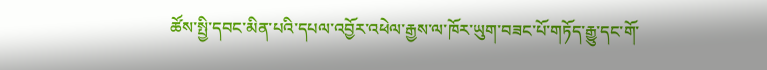ཚོས་སྤྱི་དབང་མིན་པའི་དཔལ་འབྱོར་འཕེལ་རྒྱས་ལ་ཁོར་ཡུག་བཟང་པོ་གཏོད་རྒྱུ་དང་གོ་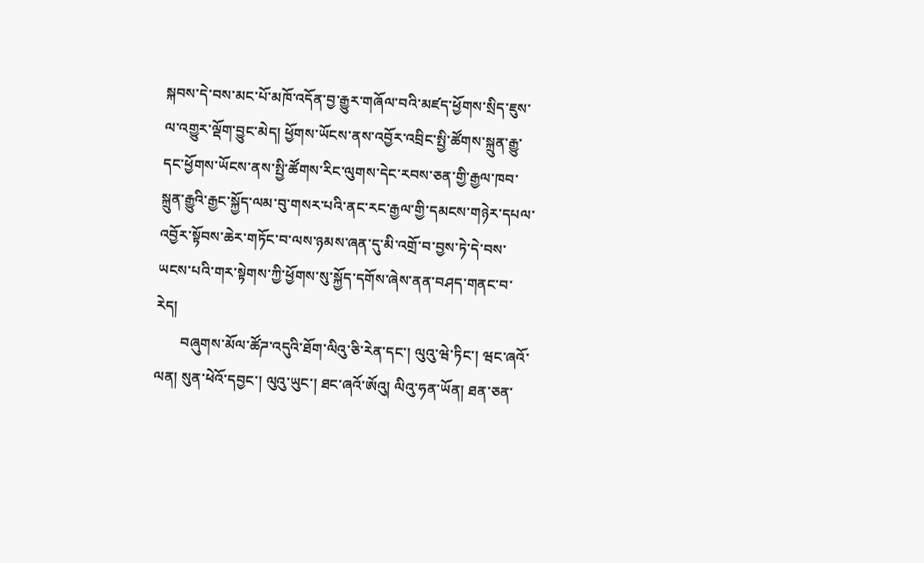སྐབས་དེ་བས་མང་པོ་མཁོ་འདོན་བྱ་རྒྱུར་གཞོལ་བའི་མཛད་ཕྱོགས་སྲིད་ཇུས་ལ་འགྱུར་ལྡོག་བྱུང་མེད། ཕྱོགས་ཡོངས་ནས་འབྱོར་འབྲིང་སྤྱི་ཚོགས་སྐྲུན་རྒྱུ་དང་ཕྱོགས་ཡོངས་ནས་སྤྱི་ཚོགས་རིང་ལུགས་དེང་རབས་ཅན་གྱི་རྒྱལ་ཁབ་སྐྲུན་རྒྱུའི་རྒྱང་སྐྱོད་ལམ་བུ་གསར་པའི་ནང་རང་རྒྱལ་གྱི་དམངས་གཉེར་དཔལ་འབྱོར་སྟོབས་ཆེར་གཏོང་བ་ལས་ཉམས་ཞན་དུ་མི་འགྲོ་བ་བྱས་ཏེ་དེ་བས་ཡངས་པའི་གར་སྟེགས་ཀྱི་ཕྱོགས་སུ་སྐྱོད་དགོས་ཞེས་ནན་བཤད་གནང་བ་རེད།
       བཞུགས་མོལ་ཚོཌ་འདུའི་ཐོག་ལིའུ་ཅི་རེན་དང་། ལུའུ་ཝེ་ཏིང་། ཝང་ཞའོ་ལན། སུན་ཕེའོ་དབྱང་། ལུའུ་ཡུང་། ཐང་ཞའོ་ཨོའུ། ལིའུ་ཧན་ཡོན། ཐན་ཅན་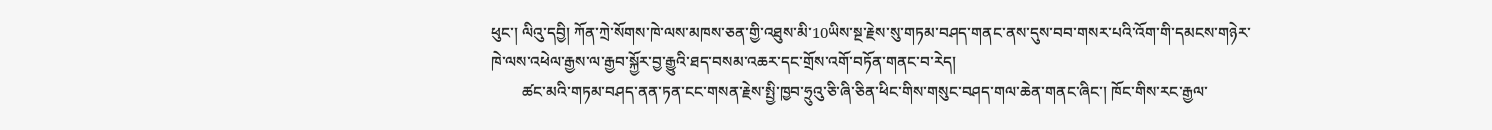ཕུང་། ལིའུ་དབྱི། ཀོན་ཀྲེ་སོགས་ཁེ་ལས་མཁས་ཅན་གྱི་འཐུས་མི་10ཡིས་སྔ་རྗེས་སུ་གཏམ་བཤད་གནང་ནས་དུས་བབ་གསར་པའི་འོག་གི་དམངས་གཉེར་ཁེ་ལས་འཕེལ་རྒྱས་ལ་རྒྱབ་སྐྱོར་བྱ་རྒྱུའི་ཐད་བསམ་འཆར་དང་གྲོས་འགོ་བཏོན་གནང་བ་རེད།
        ཚང་མའི་གཏམ་བཤད་ནན་ཏན་ངང་གསན་རྗེས་སྤྱི་ཁྱབ་ཧྲུའུ་ཅི་ཞི་ཅིན་ཕིང་གིས་གསུང་བཤད་གལ་ཆེན་གནང་ཞིང་། ཁོང་གིས་རང་རྒྱལ་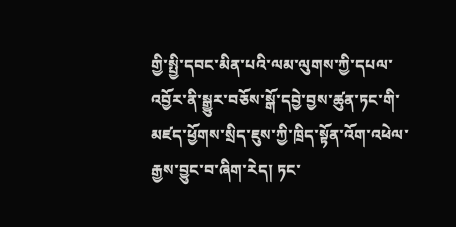གྱི་སྤྱི་དབང་མིན་པའི་ལམ་ལུགས་ཀྱི་དཔལ་འབྱོར་ནི་སྒྱུར་བཅོས་སྒོ་དབྱེ་བྱས་ཚུན་ཏང་གི་མཛད་ཕྱོགས་སྲིད་ཇུས་ཀྱི་ཁྲིད་སྟོན་འོག་འཕེལ་རྒྱས་བྱུང་བ་ཞིག་རེད། ཏང་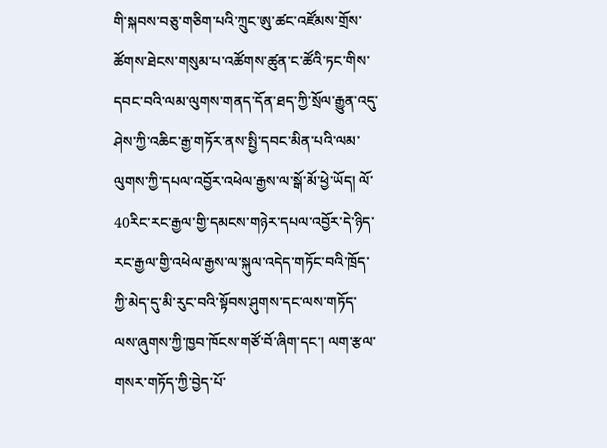གི་སྐབས་བཅུ་གཅིག་པའི་ཀྲུང་ཨུ་ཚང་འཛོམས་གྲོས་ཚོགས་ཐེངས་གསུམ་པ་འཚོགས་ཚུན་ང་ཚོའི་ཏང་གིས་དབང་བའི་ལམ་ལུགས་གནད་དོན་ཐད་ཀྱི་སྲོལ་རྒྱུན་འདུ་ཤེས་ཀྱི་འཆིང་རྒྱ་གཏོར་ནས་སྤྱི་དབང་མིན་པའི་ལམ་ལུགས་ཀྱི་དཔལ་འབྱོར་འཕེལ་རྒྱས་ལ་སྒོ་མོ་ཕྱེ་ཡོད། ལོ་40རིང་རང་རྒྱལ་གྱི་དམངས་གཉེར་དཔལ་འབྱོར་དེ་ཉིད་རང་རྒྱལ་གྱི་འཕེལ་རྒྱས་ལ་སྐུལ་འདེད་གཏོང་བའི་ཁྲོད་ཀྱི་མེད་དུ་མི་རུང་བའི་སྟོབས་ཤུགས་དང་ལས་གཏོད་ལས་ཞུགས་ཀྱི་ཁྱབ་ཁོངས་གཙོ་བོ་ཞིག་དང་། ལག་རྩལ་གསར་གཏོད་ཀྱི་བྱེད་པོ་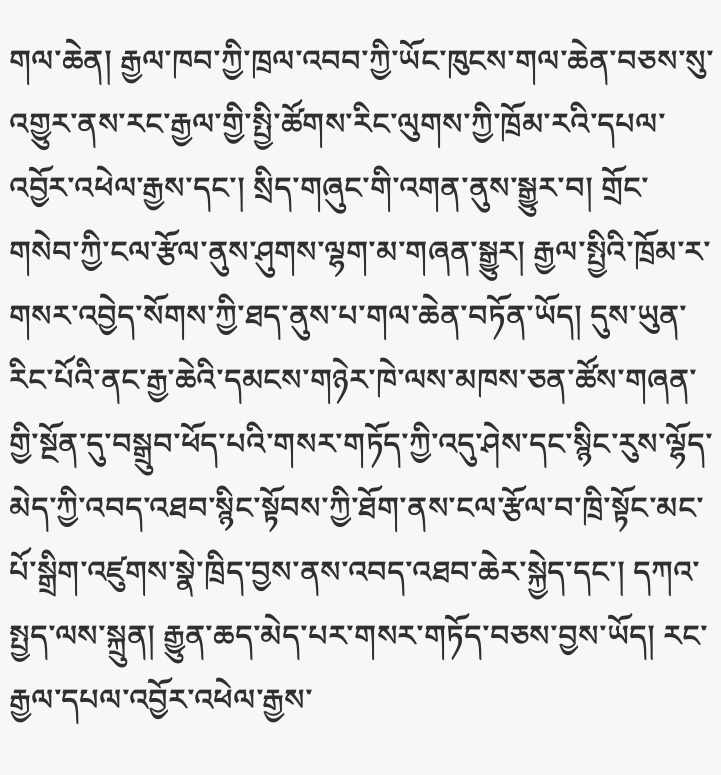གལ་ཆེན། རྒྱལ་ཁབ་ཀྱི་ཁྲལ་འབབ་ཀྱི་ཡོང་ཁུངས་གལ་ཆེན་བཅས་སུ་འགྱུར་ནས་རང་རྒྱལ་གྱི་སྤྱི་ཚོགས་རིང་ལུགས་ཀྱི་ཁྲོམ་རའི་དཔལ་འབྱོར་འཕེལ་རྒྱས་དང་། སྲིད་གཞུང་གི་འགན་ནུས་སྒྱུར་བ། གྲོང་གསེབ་ཀྱི་ངལ་རྩོལ་ནུས་ཤུགས་ལྷག་མ་གཞན་སྒྱུར། རྒྱལ་སྤྱིའི་ཁྲོམ་ར་གསར་འབྱེད་སོགས་ཀྱི་ཐད་ནུས་པ་གལ་ཆེན་བཏོན་ཡོད། དུས་ཡུན་རིང་པོའི་ནང་རྒྱ་ཆེའི་དམངས་གཉེར་ཁེ་ལས་མཁས་ཅན་ཚོས་གཞན་གྱི་སྔོན་དུ་བསྒྲུབ་ཕོད་པའི་གསར་གཏོད་ཀྱི་འདུ་ཤེས་དང་སྙིང་རུས་ལྷོད་མེད་ཀྱི་འབད་འཐབ་སྙིང་སྟོབས་ཀྱི་ཐོག་ནས་ངལ་རྩོལ་བ་ཁྲི་སྟོང་མང་པོ་སྒྲིག་འཛུགས་སྣེ་ཁྲིད་བྱས་ནས་འབད་འཐབ་ཆེར་སྐྱེད་དང་། དཀའ་སྤྱད་ལས་སྐྲུན། རྒྱུན་ཆད་མེད་པར་གསར་གཏོད་བཅས་བྱས་ཡོད། རང་རྒྱལ་དཔལ་འབྱོར་འཕེལ་རྒྱས་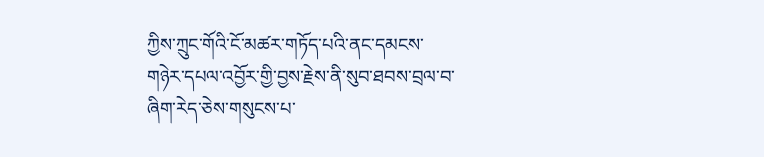ཀྱིས་ཀྲུང་གོའི་ངོ་མཚར་གཏོད་པའི་ནང་དམངས་གཉེར་དཔལ་འབྱོར་གྱི་བྱས་རྗེས་ནི་སུབ་ཐབས་བྲལ་བ་ཞིག་རེད་ཅེས་གསུངས་པ་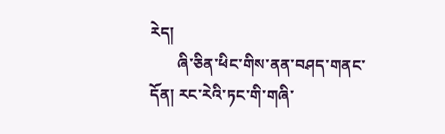རེད།
       ཞི་ཅིན་ཕིང་གིས་ནན་བཤད་གནང་དོན། རང་རེའི་ཏང་གི་གཞི་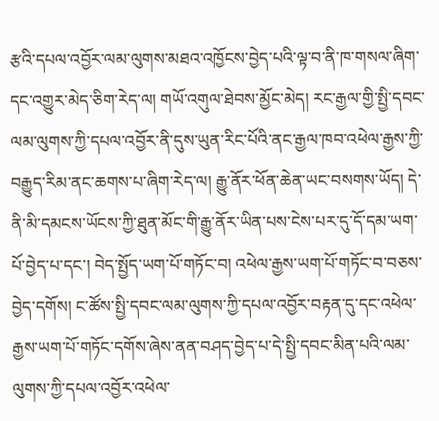རྩའི་དཔལ་འབྱོར་ལམ་ལུགས་མཐའ་འཁྱོངས་བྱེད་པའི་ལྟ་བ་ནི་ཁ་གསལ་ཞིག་དང་འགྱུར་མེད་ཅིག་རེད་ལ། གཡོ་འགུལ་ཐེབས་མྱོང་མེད། རང་རྒྱལ་གྱི་སྤྱི་དབང་ལམ་ལུགས་ཀྱི་དཔལ་འབྱོར་ནི་དུས་ཡུན་རིང་པོའི་ནང་རྒྱལ་ཁབ་འཕེལ་རྒྱས་ཀྱི་བརྒྱུད་རིམ་ནང་ཆགས་པ་ཞིག་རེད་ལ། རྒྱུ་ནོར་ཕོན་ཆེན་ཡང་བསགས་ཡོད། དེ་ནི་མི་དམངས་ཡོངས་ཀྱི་ཐུན་མོང་གི་རྒྱུ་ནོར་ཡིན་པས་ངེས་པར་དུ་དོ་དམ་ཡག་པོ་བྱེད་པ་དང་། བེད་སྤྱོད་ཡག་པོ་གཏོང་བ། འཕེལ་རྒྱས་ཡག་པོ་གཏོང་བ་བཅས་བྱེད་དགོས། ང་ཚོས་སྤྱི་དབང་ལམ་ལུགས་ཀྱི་དཔལ་འབྱོར་བརྟན་དུ་དང་འཕེལ་རྒྱས་ཡག་པོ་གཏོང་དགོས་ཞེས་ནན་བཤད་བྱེད་པ་དེ་སྤྱི་དབང་མིན་པའི་ལམ་ལུགས་ཀྱི་དཔལ་འབྱོར་འཕེལ་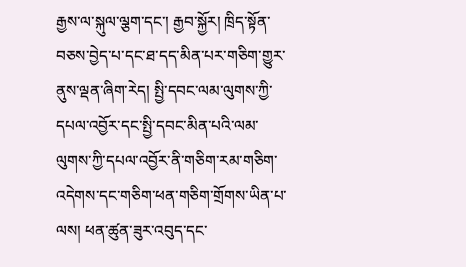རྒྱས་ལ་སྐུལ་ལྕག་དང་། རྒྱབ་སྐྱོར། ཁྲིད་སྟོན་བཅས་བྱེད་པ་དང་ཐ་དད་མིན་པར་གཅིག་གྱུར་ནུས་ལྡན་ཞིག་རེད། སྤྱི་དབང་ལམ་ལུགས་ཀྱི་དཔལ་འབྱོར་དང་སྤྱི་དབང་མིན་པའི་ལམ་ལུགས་ཀྱི་དཔལ་འབྱོར་ནི་གཅིག་རམ་གཅིག་འདེགས་དང་གཅིག་ཕན་གཅིག་གྲོགས་ཡིན་པ་ལས། ཕན་ཚུན་ཟུར་འབུད་དང་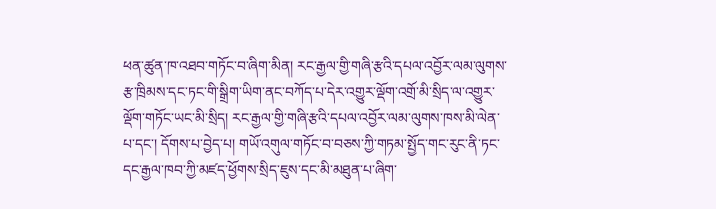ཕན་ཚུན་ཁ་འཐབ་གཏོང་བ་ཞིག་མིན། རང་རྒྱལ་གྱི་གཞི་རྩའི་དཔལ་འབྱོར་ལམ་ལུགས་རྩ་ཁྲིམས་དང་ཏང་གི་སྒྲིག་ཡིག་ནང་བཀོད་པ་དེར་འགྱུར་ལྡོག་འགྲོ་མི་སྲིད་ལ་འགྱུར་ལྡོག་གཏོང་ཡང་མི་སྲིད། རང་རྒྱལ་གྱི་གཞི་རྩའི་དཔལ་འབྱོར་ལམ་ལུགས་ཁས་མི་ལེན་པ་དང་། དོགས་པ་བྱེད་པ། གཡོ་འགུལ་གཏོང་བ་བཅས་ཀྱི་གཏམ་སྤྱོད་གང་རུང་ནི་ཏང་དང་རྒྱལ་ཁབ་ཀྱི་མཛད་ཕྱོགས་སྲིད་ཇུས་དང་མི་མཐུན་པ་ཞིག་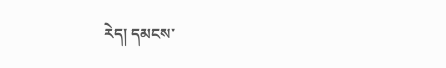རེད། དམངས་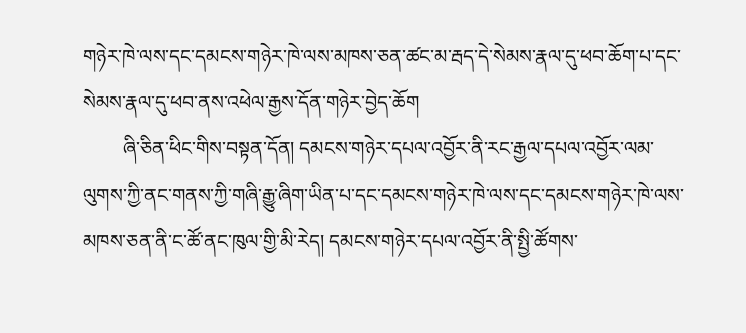གཉེར་ཁེ་ལས་དང་དམངས་གཉེར་ཁེ་ལས་མཁས་ཅན་ཚང་མ་རྦད་དེ་སེམས་རྣལ་དུ་ཕབ་ཆོག་པ་དང་སེམས་རྣལ་དུ་ཕབ་ནས་འཕེལ་རྒྱས་དོན་གཉེར་བྱེད་ཆོག
        ཞི་ཅིན་ཕིང་གིས་བསྟན་དོན། དམངས་གཉེར་དཔལ་འབྱོར་ནི་རང་རྒྱལ་དཔལ་འབྱོར་ལམ་ལུགས་ཀྱི་ནང་གནས་ཀྱི་གཞི་རྒྱུ་ཞིག་ཡིན་པ་དང་དམངས་གཉེར་ཁེ་ལས་དང་དམངས་གཉེར་ཁེ་ལས་མཁས་ཅན་ནི་ང་ཚོ་ནང་ཁུལ་གྱི་མི་རེད། དམངས་གཉེར་དཔལ་འབྱོར་ནི་སྤྱི་ཚོགས་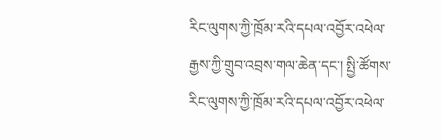རིང་ལུགས་ཀྱི་ཁྲོམ་རའི་དཔལ་འབྱོར་འཕེལ་རྒྱས་ཀྱི་གྲུབ་འབྲས་གལ་ཆེན་དང་། སྤྱི་ཚོགས་རིང་ལུགས་ཀྱི་ཁྲོམ་རའི་དཔལ་འབྱོར་འཕེལ་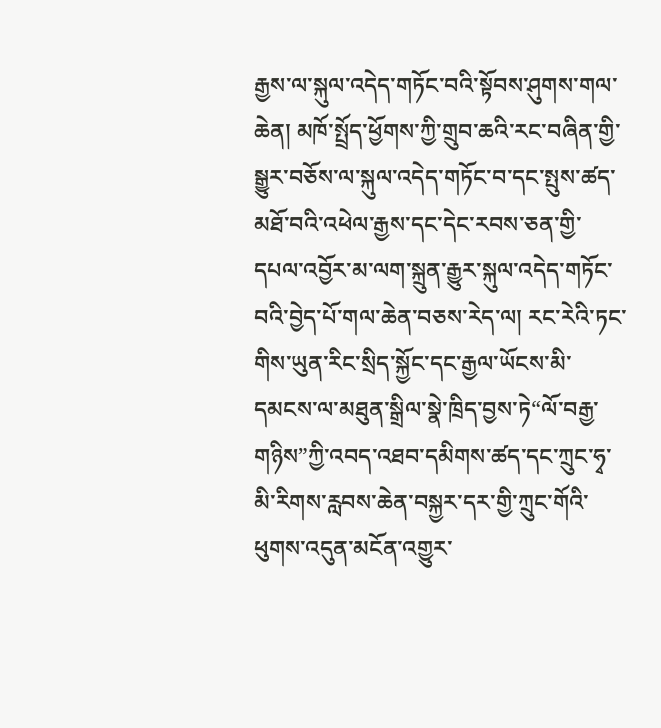རྒྱས་ལ་སྐུལ་འདེད་གཏོང་བའི་སྟོབས་ཤུགས་གལ་ཆེན། མཁོ་སྤྲོད་ཕྱོགས་ཀྱི་གྲུབ་ཆའི་རང་བཞིན་གྱི་སྒྱུར་བཅོས་ལ་སྐུལ་འདེད་གཏོང་བ་དང་སྤུས་ཚད་མཐོ་བའི་འཕེལ་རྒྱས་དང་དེང་རབས་ཅན་གྱི་དཔལ་འབྱོར་མ་ལག་སྐྲུན་རྒྱུར་སྐུལ་འདེད་གཏོང་བའི་བྱེད་པོ་གལ་ཆེན་བཅས་རེད་ལ། རང་རེའི་ཏང་གིས་ཡུན་རིང་སྲིད་སྐྱོང་དང་རྒྱལ་ཡོངས་མི་དམངས་ལ་མཐུན་སྒྲིལ་སྣེ་ཁྲིད་བྱས་ཏེ“ལོ་བརྒྱ་གཉིས”ཀྱི་འབད་འཐབ་དམིགས་ཚད་དང་ཀྲུང་ཧྭ་མི་རིགས་རླབས་ཆེན་བསྐྱར་དར་གྱི་ཀྲུང་གོའི་ཕུགས་འདུན་མངོན་འགྱུར་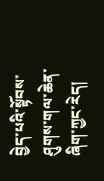བྱེད་པའི་སྟོབས་ཤུགས་གལ་ཆེན་ཞིག་ཀྱང་རེད།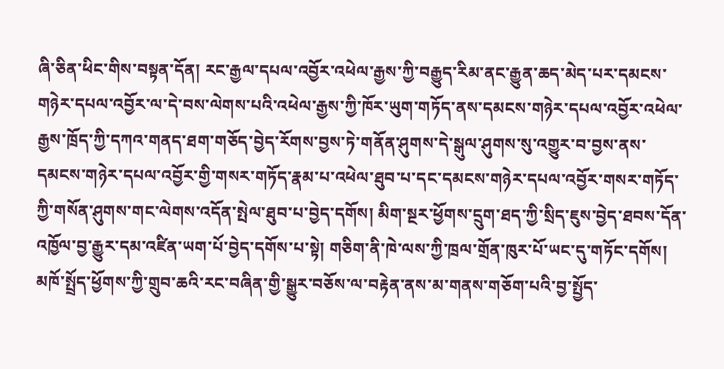ཞི་ཅིན་ཕིང་གིས་བསྟན་དོན། རང་རྒྱལ་དཔལ་འབྱོར་འཕེལ་རྒྱས་ཀྱི་བརྒྱུད་རིམ་ནང་རྒྱུན་ཆད་མེད་པར་དམངས་གཉེར་དཔལ་འབྱོར་ལ་དེ་བས་ལེགས་པའི་འཕེལ་རྒྱས་ཀྱི་ཁོར་ཡུག་གཏོད་ནས་དམངས་གཉེར་དཔལ་འབྱོར་འཕེལ་རྒྱས་ཁྲོད་ཀྱི་དཀའ་གནད་ཐག་གཅོད་བྱེད་རོགས་བྱས་ཏེ་གནོན་ཤུགས་དེ་སྒུལ་ཤུགས་སུ་འགྱུར་བ་བྱས་ནས་དམངས་གཉེར་དཔལ་འབྱོར་གྱི་གསར་གཏོད་རྣམ་པ་འཕེལ་ཐུབ་པ་དང་དམངས་གཉེར་དཔལ་འབྱོར་གསར་གཏོད་ཀྱི་གསོན་ཤུགས་གང་ལེགས་འདོན་སྤེལ་ཐུབ་པ་བྱེད་དགོས། མིག་སྔར་ཕྱོགས་དྲུག་ཐད་ཀྱི་སྲིད་ཇུས་བྱེད་ཐབས་དོན་འཁྱོལ་བྱ་རྒྱུར་དམ་འཛིན་ཡག་པོ་བྱེད་དགོས་པ་སྟེ། གཅིག་ནི་ཁེ་ལས་ཀྱི་ཁྲལ་གྲོན་ཁུར་པོ་ཡང་དུ་གཏོང་དགོས། མཁོ་སྤྲོད་ཕྱོགས་ཀྱི་གྲུབ་ཆའི་རང་བཞིན་གྱི་སྒྱུར་བཅོས་ལ་བརྟེན་ནས་མ་གནས་གཅོག་པའི་བྱ་སྤྱོད་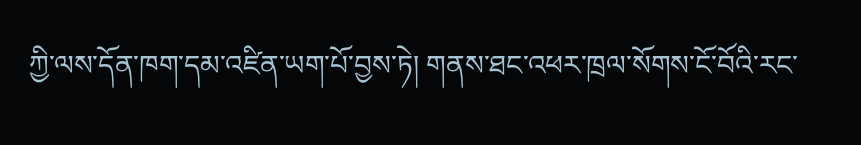ཀྱི་ལས་དོན་ཁག་དམ་འཛིན་ཡག་པོ་བྱས་ཏེ། གནས་ཐང་འཕར་ཁྲལ་སོགས་ངོ་བོའི་རང་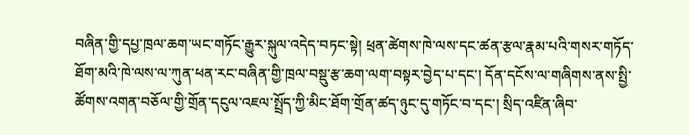བཞིན་གྱི་དཔྱ་ཁྲལ་ཆག་ཡང་གཏོང་རྒྱུར་སྐུལ་འདེད་བཏང་སྟེ། ཕྲན་ཚེགས་ཁེ་ལས་དང་ཚན་རྩལ་རྣམ་པའི་གསར་གཏོད་ཐོག་མའི་ཁེ་ལས་ལ་ཀུན་ཕན་རང་བཞིན་གྱི་ཁྲལ་བསྡུ་རྩ་ཆག་ལག་བསྟར་བྱེད་པ་དང་། དོན་དངོས་ལ་གཞིགས་ནས་སྤྱི་ཚོགས་འགན་བཅོལ་གྱི་གྲོན་དངུལ་འཇལ་སྤྲོད་ཀྱི་མིང་ཐོག་གྲོན་ཚད་ཉུང་དུ་གཏོང་བ་དང་། སྲིད་འཛིན་ཞིབ་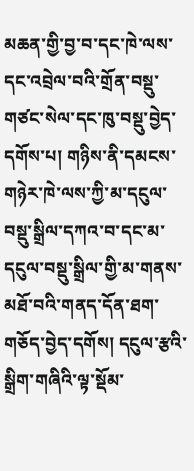མཆན་གྱི་བྱ་བ་དང་ཁེ་ལས་དང་འབྲེལ་བའི་གྲོན་བསྡུ་གཙང་སེལ་དང་ཁུ་བསྡུ་བྱེད་དགོས་པ། གཉིས་ནི་དམངས་གཉེར་ཁེ་ལས་ཀྱི་མ་དངུལ་བསྡུ་སྒྲིལ་དཀའ་བ་དང་མ་དངུལ་བསྡུ་སྒྲིལ་གྱི་མ་གནས་མཐོ་བའི་གནད་དོན་ཐག་གཅོད་བྱེད་དགོས། དངུལ་རྩའི་སྒྲིག་གཞིའི་ལྟ་སྡོམ་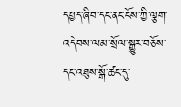དཔྱད་ཞིབ་དང་ནང་ངོས་ཀྱི་ལྕག་འདེབས་ལམ་སྲོལ་སྒྱུར་བཅོས་དང་འཐུས་སྒོ་ཚང་དུ་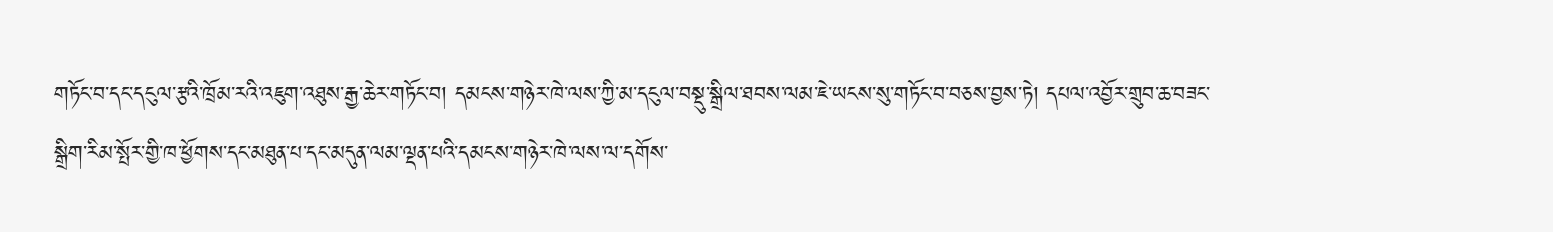གཏོང་བ་དང་དངུལ་རྩའི་ཁྲོམ་རའི་འཇུག་འཐུས་རྒྱ་ཆེར་གཏོང་བ། དམངས་གཉེར་ཁེ་ལས་ཀྱི་མ་དངུལ་བསྡུ་སྒྲིལ་ཐབས་ལམ་ཇེ་ཡངས་སུ་གཏོང་བ་བཅས་བྱས་ཏེ། དཔལ་འབྱོར་གྲུབ་ཆ་བཟང་སྒྲིག་རིམ་སྤོར་གྱི་ཁ་ཕྱོགས་དང་མཐུན་པ་དང་མདུན་ལམ་ལྡན་པའི་དམངས་གཉེར་ཁེ་ལས་ལ་དགོས་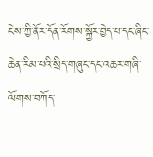ངེས་ཀྱི་ནོར་དོན་རོགས་སྐྱོར་བྱེད་པ་དང་ཞིང་ཆེན་རིམ་པའི་སྲིད་གཞུང་དང་འཆར་གཞི་ལོགས་བཀོད་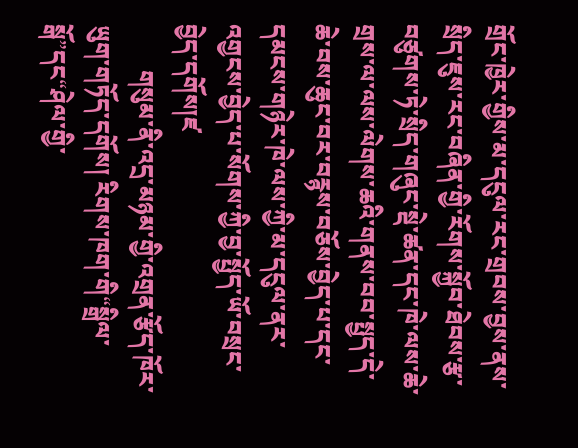གྲོང་ཁྱེར་གྱིས་མ་དངུལ་རང་གྲབས་བྱས་ནས་སྲིད་ཇུས་རང་བཞིན་གྱི་རོགས་སྐྱོབ་ཐེབས་རྩ་བཙུགས་ཏེ་སྲིད་གཞུང་སྡེ་ཚན་དང་ཁེ་ལས་ཆེ་གྲས་ལ་ལས་ལེགས་ཆའི་གནས་བབ་སྤྱད་དེ་ཆེ་བས་ཆུང་བར་བརྙས་བཅོས་བྱེད་པ་དང་དམངས་གཉེར་ཁེ་ལས་ཀྱི་མ་དངུལ་ནར་འགྱངས་བྱེད་པ་སོགས་ཀྱི་བྱ་སྤྱོད་ཡོ་བསྲང་བྱེད་དགོས།ཛ
        གསུམ་ནི་འདྲ་མཉམ་གྱི་འགྲན་རྩོད་ཁོར་ཡུག་གཏོད་དགོས། རིགས་ཁག་གི“སྒྲིལ་སྒོ”དང“ཤེལ་གྱི་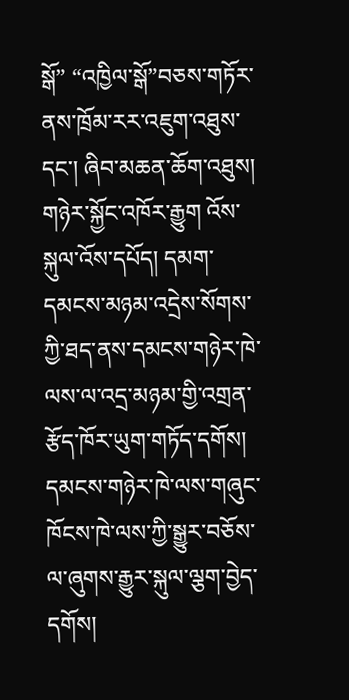སྒོ” “འཁྱིལ་སྒོ”བཅས་གཏོར་ནས་ཁྲོམ་རར་འཇུག་འཐུས་དང་། ཞིབ་མཆན་ཆོག་འཐུས། གཉེར་སྐྱོང་འཁོར་རྒྱུག འོས་སྐུལ་འོས་དཔོད། དམག་དམངས་མཉམ་འདྲེས་སོགས་ཀྱི་ཐད་ནས་དམངས་གཉེར་ཁེ་ལས་ལ་འདྲ་མཉམ་གྱི་འགྲན་རྩོད་ཁོར་ཡུག་གཏོད་དགོས། དམངས་གཉེར་ཁེ་ལས་གཞུང་ཁོངས་ཁེ་ལས་ཀྱི་སྒྱུར་བཅོས་ལ་ཞུགས་རྒྱུར་སྐུལ་ལྕག་བྱེད་དགོས།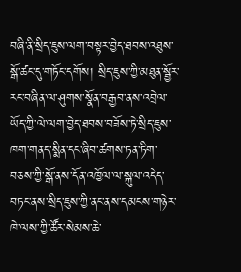བཞི་ནི་སྲིད་ཇུས་ལག་བསྟར་བྱེད་ཐབས་འཐུས་སྒོ་ཚང་དུ་གཏོང་དགོས། སྲིད་ཇུས་ཀྱི་མཐུན་སྦྱོར་རང་བཞིན་ལ་ཤུགས་སྣོན་བརྒྱབ་ནས་འབྲེལ་ཡོད་ཀྱི་ལེ་ལག་བྱེད་ཐབས་བཟོས་ཏེ་སྲིད་ཇུས་ཁག་གནད་སྨིན་དང་ཞིབ་ཚགས་ཏན་ཏིག་བཅས་ཀྱི་སྒོ་ནས་དོན་འཁྱོལ་ལ་སྐུལ་འདེད་བཏང་ནས་སྲིད་ཇུས་ཀྱི་ནང་ནས་དམངས་གཉེར་ཁེ་ལས་ཀྱི་ཚོར་སེམས་ཆེ་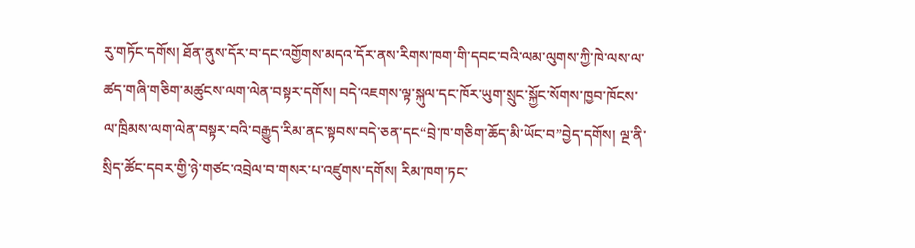རུ་གཏོང་དགོས། ཐོན་ནུས་དོར་བ་དང་འགྱོགས་མདའ་དོར་ནས་རིགས་ཁག་གི་དབང་བའི་ལམ་ལུགས་ཀྱི་ཁེ་ལས་ལ་ཚད་གཞི་གཅིག་མཚུངས་ལག་ལེན་བསྟར་དགོས། བདེ་འཇགས་ལྟ་སྐུལ་དང་ཁོར་ཡུག་སྲུང་སྐྱོང་སོགས་ཁྱབ་ཁོངས་ལ་ཁྲིམས་ལག་ལེན་བསྟར་བའི་བརྒྱུད་རིམ་ནང་སྟབས་བདེ་ཅན་དང“བྲེ་ཁ་གཅིག་ཆོད་མི་ཡོང་བ”བྱེད་དགོས། ལྔ་ནི་སྲིད་ཚོང་དབར་གྱི་ཉེ་གཙང་འབྲེལ་བ་གསར་པ་འཛུགས་དགོས། རིམ་ཁག་ཏང་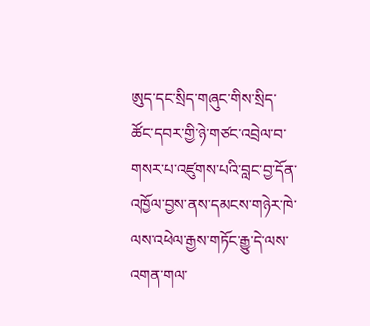ཨུད་དང་སྲིད་གཞུང་གིས་སྲིད་ཚོང་དབར་གྱི་ཉེ་གཙང་འབྲེལ་བ་གསར་པ་འཛུགས་པའི་བླང་བྱ་དོན་འཁྱོལ་བྱས་ནས་དམངས་གཉེར་ཁེ་ལས་འཕེལ་རྒྱས་གཏོང་རྒྱུ་དེ་ལས་འགན་གལ་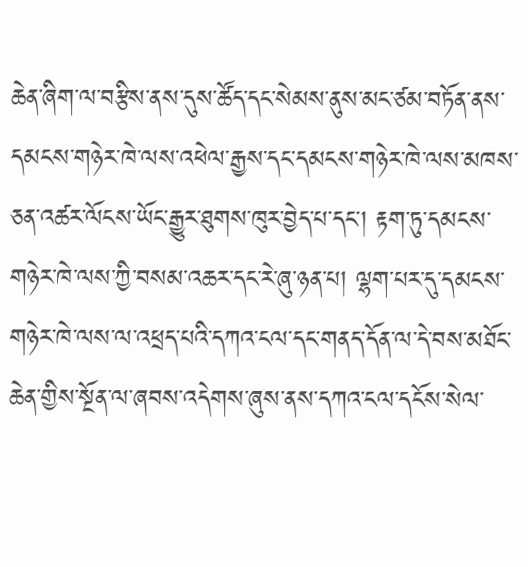ཆེན་ཞིག་ལ་བརྩིས་ནས་དུས་ཚོད་དང་སེམས་ནུས་མང་ཙམ་བཏོན་ནས་དམངས་གཉེར་ཁེ་ལས་འཕེལ་རྒྱས་དང་དམངས་གཉེར་ཁེ་ལས་མཁས་ཅན་འཚར་ལོངས་ཡོང་རྒྱུར་ཐུགས་ཁུར་བྱེད་པ་དང་། རྟག་ཏུ་དམངས་གཉེར་ཁེ་ལས་ཀྱི་བསམ་འཆར་དང་རེ་ཞུ་ཉན་པ། ལྷག་པར་དུ་དམངས་གཉེར་ཁེ་ལས་ལ་འཕྲད་པའི་དཀའ་ངལ་དང་གནད་དོན་ལ་དེ་བས་མཐོང་ཆེན་གྱིས་སྔོན་ལ་ཞབས་འདེགས་ཞུས་ནས་དཀའ་ངལ་དངོས་སེལ་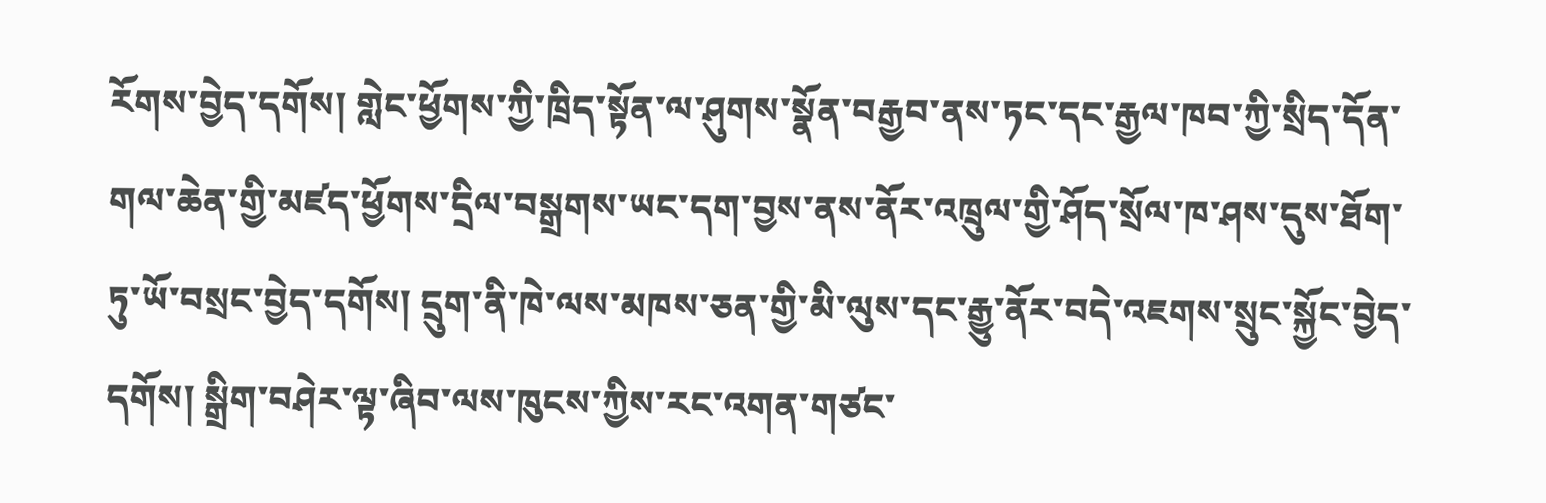རོགས་བྱེད་དགོས། གླེང་ཕྱོགས་ཀྱི་ཁྲིད་སྟོན་ལ་ཤུགས་སྣོན་བརྒྱབ་ནས་ཏང་དང་རྒྱལ་ཁབ་ཀྱི་སྲིད་དོན་གལ་ཆེན་གྱི་མཛད་ཕྱོགས་དྲིལ་བསྒྲགས་ཡང་དག་བྱས་ནས་ནོར་འཁྲུལ་གྱི་ཤོད་སྲོལ་ཁ་ཤས་དུས་ཐོག་ཏུ་ཡོ་བསྲང་བྱེད་དགོས། དྲུག་ནི་ཁེ་ལས་མཁས་ཅན་གྱི་མི་ལུས་དང་རྒྱུ་ནོར་བདེ་འཇགས་སྲུང་སྐྱོང་བྱེད་དགོས། སྒྲིག་བཤེར་ལྟ་ཞིབ་ལས་ཁུངས་ཀྱིས་རང་འགན་གཙང་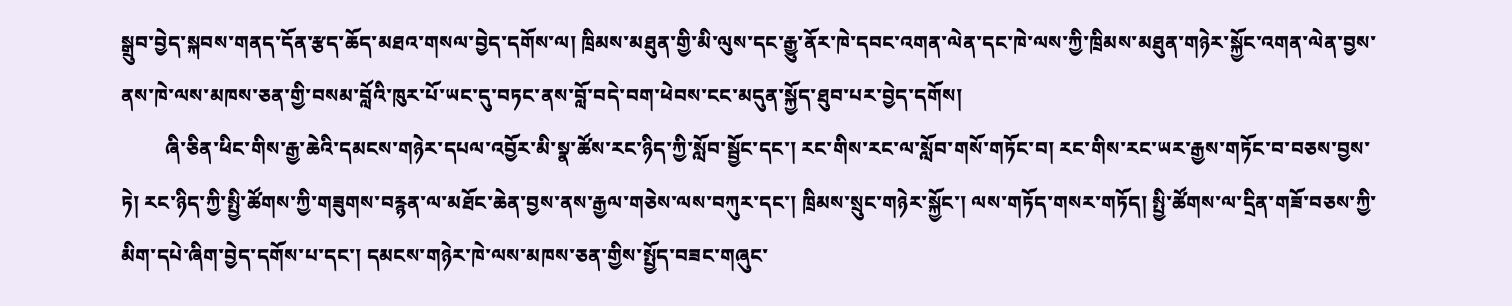སྒྲུབ་བྱེད་སྐབས་གནད་དོན་རྩད་ཆོད་མཐའ་གསལ་བྱེད་དགོས་ལ། ཁྲིམས་མཐུན་གྱི་མི་ལུས་དང་རྒྱུ་ནོར་ཁེ་དབང་འགན་ལེན་དང་ཁེ་ལས་ཀྱི་ཁྲིམས་མཐུན་གཉེར་སྐྱོང་འགན་ལེན་བྱས་ནས་ཁེ་ལས་མཁས་ཅན་གྱི་བསམ་བློའི་ཁུར་པོ་ཡང་དུ་བཏང་ནས་བློ་བདེ་བག་ཕེབས་ངང་མདུན་སྐྱོད་ཐུབ་པར་བྱེད་དགོས།
         ཞི་ཅིན་ཕིང་གིས་རྒྱ་ཆེའི་དམངས་གཉེར་དཔལ་འབྱོར་མི་སྣ་ཚོས་རང་ཉིད་ཀྱི་སློབ་སྦྱོང་དང་། རང་གིས་རང་ལ་སློབ་གསོ་གཏོང་བ། རང་གིས་རང་ཡར་རྒྱས་གཏོང་བ་བཅས་བྱས་ཏེ། རང་ཉིད་ཀྱི་སྤྱི་ཚོགས་ཀྱི་གཟུགས་བརྙན་ལ་མཐོང་ཆེན་བྱས་ནས་རྒྱལ་གཅེས་ལས་བཀུར་དང་། ཁྲིམས་སྲུང་གཉེར་སྐྱོང་། ལས་གཏོད་གསར་གཏོད། སྤྱི་ཚོགས་ལ་དྲིན་གཟོ་བཅས་ཀྱི་མིག་དཔེ་ཞིག་བྱེད་དགོས་པ་དང་། དམངས་གཉེར་ཁེ་ལས་མཁས་ཅན་གྱིས་སྤྱོད་བཟང་གཞུང་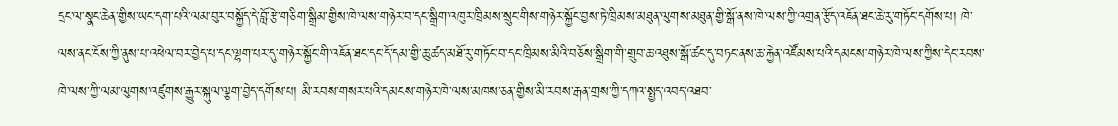དྲང་ལ་སྣང་ཆེན་གྱིས་ཡང་དག་པའི་ལམ་བུར་བསྐྱོད་དེ་བློ་རྩེ་གཅིག་སྒྲིམ་གྱིས་ཁེ་ལས་གཉེར་བ་དང་སྒྲིག་འཁུར་ཁྲིམས་སྲུང་གིས་གཉེར་སྐྱོང་བྱས་ཏེ་ཁྲིམས་མཐུན་ལུགས་མཐུན་གྱི་སྒོ་ནས་ཁེ་ལས་ཀྱི་འགྲན་རྩོད་འཇོན་ཐང་ཆེ་རུ་གཏོང་དགོས་པ། ཁེ་ལས་ནང་ངོས་ཀྱི་ནུས་པ་འཕེལ་བར་བྱེད་པ་དང་ལྷག་པར་དུ་གཉེར་སྐྱོང་གི་འཇོན་ཐང་དང་དོ་དམ་གྱི་ཆུ་ཚད་མཐོ་རུ་གཏོང་བ་དང་ཁྲིམས་མིའི་བཅོས་སྒྲིག་གི་གྲུབ་ཆ་འཐུས་སྒོ་ཚང་དུ་བཏང་ནས་ཆ་རྐྱེན་འཛོམས་པའི་དམངས་གཉེར་ཁེ་ལས་ཀྱིས་དེང་རབས་ཁེ་ལས་ཀྱི་ལམ་ལུགས་འཛུགས་རྒྱུར་སྐུལ་ལྕག་བྱེད་དགོས་པ། མི་རབས་གསར་པའི་དམངས་གཉེར་ཁེ་ལས་མཁས་ཅན་གྱིས་མི་རབས་རྒན་གྲས་ཀྱི་དཀའ་སྤྱད་འབད་འཐབ་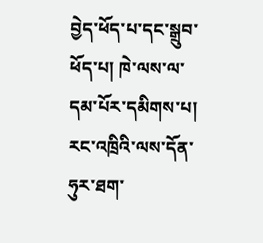བྱེད་ཕོད་པ་དང་སྒྲུབ་ཕོད་པ། ཁེ་ལས་ལ་དམ་པོར་དམིགས་པ། རང་འཁྲིའི་ལས་དོན་ཧུར་ཐག་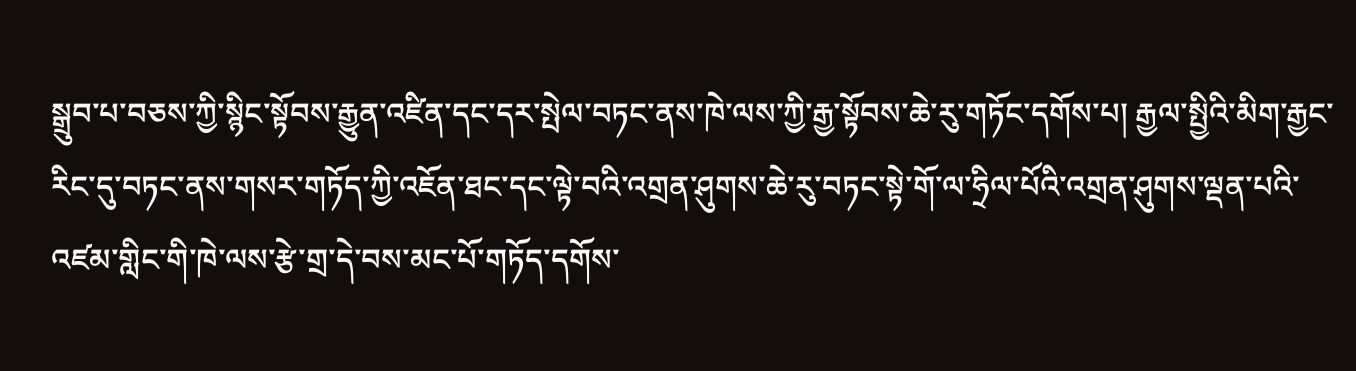སྒྲུབ་པ་བཅས་ཀྱི་སྙིང་སྟོབས་རྒྱུན་འཛིན་དང་དར་སྤེལ་བཏང་ནས་ཁེ་ལས་ཀྱི་རྒྱ་སྟོབས་ཆེ་རུ་གཏོང་དགོས་པ། རྒྱལ་སྤྱིའི་མིག་རྒྱང་རིང་དུ་བཏང་ནས་གསར་གཏོད་ཀྱི་འཇོན་ཐང་དང་ལྟེ་བའི་འགྲན་ཤུགས་ཆེ་རུ་བཏང་སྟེ་གོ་ལ་ཧྲིལ་པོའི་འགྲན་ཤུགས་ལྡན་པའི་འཛམ་གླིང་གི་ཁེ་ལས་རྩེ་གྲ་དེ་བས་མང་པོ་གཏོད་དགོས་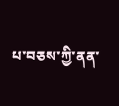པ་བཅས་ཀྱི་ནན་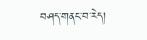བཤད་གནང་བ་རེད།